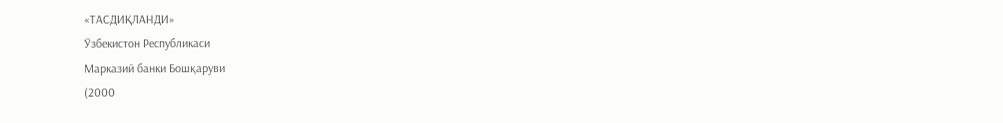«ТАСДИҚЛАНДИ»
Ўзбекистон Республикаси
Марказий банки Бошқаруви
(2000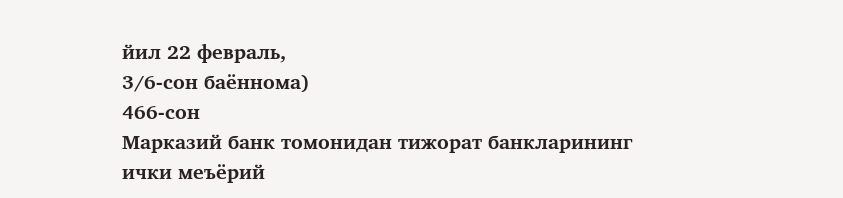йил 22 февраль,
3/6-сон баённома)
466-сон
Марказий банк томонидан тижорат банкларининг ички меъёрий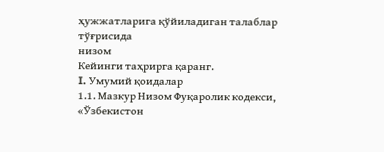ҳужжатларига қўйиладиган талаблар тўғрисида
низом
Кейинги таҳрирга қаранг.
I. Умумий қоидалар
1.1. Мазкур Низом Фуқаролик кодекси, «Ўзбекистон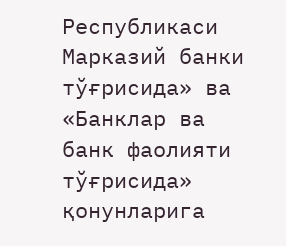Республикаси Марказий банки тўғрисида» ва «Банклар ва банк фаолияти тўғрисида» қонунларига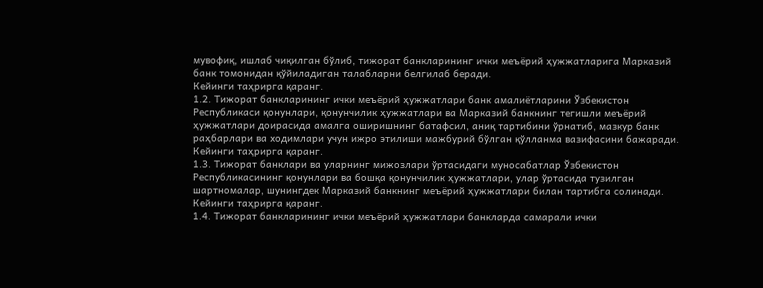мувофиқ, ишлаб чиқилган бўлиб, тижорат банкларининг ички меъёрий ҳужжатларига Марказий банк томонидан қўйиладиган талабларни белгилаб беради.
Кейинги таҳрирга қаранг.
1.2. Тижорат банкларининг ички меъёрий ҳужжатлари банк амалиётларини Ўзбекистон Республикаси қонунлари, қонунчилик ҳужжатлари ва Марказий банкнинг тегишли меъёрий ҳужжатлари доирасида амалга оширишнинг батафсил, аниқ тартибини ўрнатиб, мазкур банк раҳбарлари ва ходимлари учун ижро этилиши мажбурий бўлган қўлланма вазифасини бажаради.
Кейинги таҳрирга қаранг.
1.3. Тижорат банклари ва уларнинг мижозлари ўртасидаги муносабатлар Ўзбекистон Республикасининг қонунлари ва бошқа қонунчилик ҳужжатлари, улар ўртасида тузилган шартномалар, шунингдек Марказий банкнинг меъёрий ҳужжатлари билан тартибга солинади.
Кейинги таҳрирга қаранг.
1.4. Тижорат банкларининг ички меъёрий ҳужжатлари банкларда самарали ички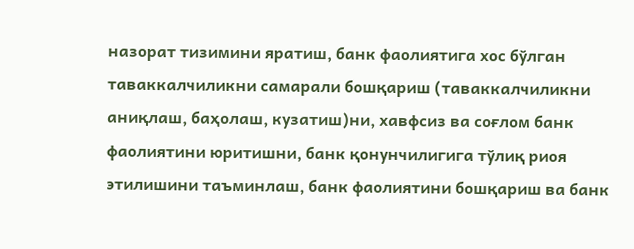назорат тизимини яратиш, банк фаолиятига хос бўлган таваккалчиликни самарали бошқариш (таваккалчиликни аниқлаш, баҳолаш, кузатиш)ни, хавфсиз ва соғлом банк фаолиятини юритишни, банк қонунчилигига тўлиқ риоя этилишини таъминлаш, банк фаолиятини бошқариш ва банк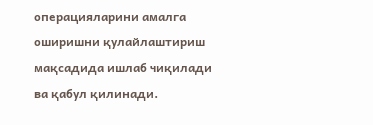операцияларини амалга оширишни қулайлаштириш мақсадида ишлаб чиқилади ва қабул қилинади.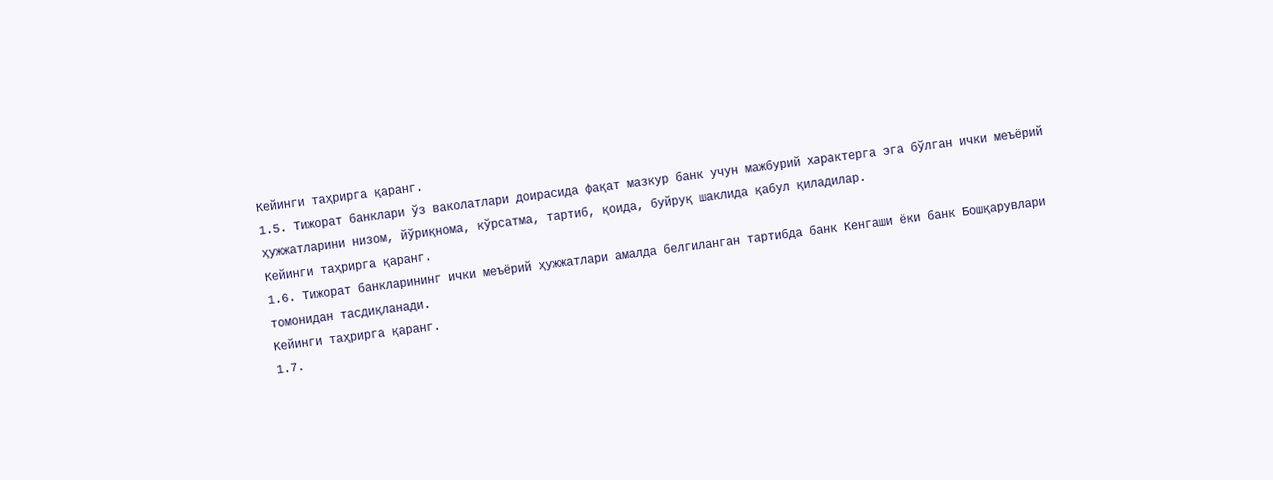Кейинги таҳрирга қаранг.
1.5. Тижорат банклари ўз ваколатлари доирасида фақат мазкур банк учун мажбурий xapaктерга эга бўлган ички меъёрий ҳужжатларини низом, йўриқнома, кўрсатма, тартиб, қоида, буйруқ шаклида қабул қиладилар.
Кейинги таҳрирга қаранг.
1.6. Тижорат банкларининг ички меъёрий ҳужжатлари амалда белгиланган тартибда банк Кенгаши ёки банк Бошқарувлари томонидан тасдиқланади.
Кейинги таҳрирга қаранг.
1.7.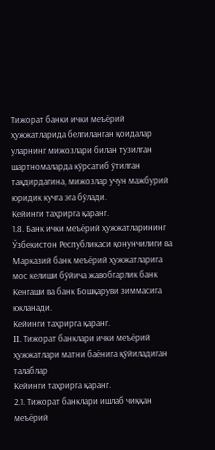Тижорат банки ички меъёрий ҳужжатларида белгиланган қоидалар уларнинг мижозлари билан тузилган шартномаларда кўрсатиб ўтилган тақдирдагина, мижозлар учун мажбурий юридик кучга эга бўлади.
Кейинги таҳрирга қаранг.
1.8. Банк ички меъёрий ҳужжатларининг Ўзбекистон Республикаси қонунчилиги ва Марказий банк меъёрий ҳужжатларига мос келиши бўйича жавобгарлик банк Кенгаши ва банк Бошқаруви зиммасига юкланади.
Кейинги таҳрирга қаранг.
II. Тижорат банклари ички меъёрий ҳужжатлари матни баёнига қўйиладиган талаблар
Кейинги таҳрирга қаранг.
2.1. Тижорат банклари ишлаб чиққан меъёрий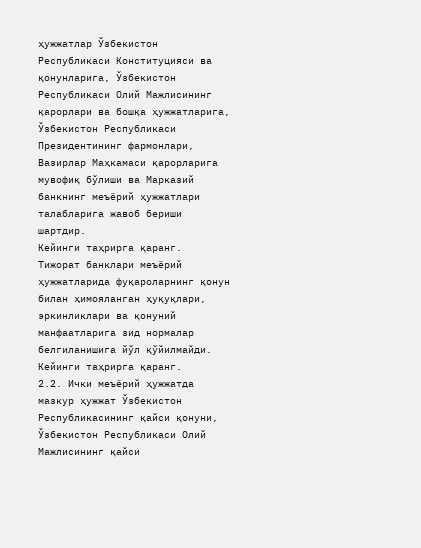ҳужжатлар Ўзбекистон Республикаси Конституцияси ва қонунларига, Ўзбекистон Республикаси Олий Мажлисининг қарорлари ва бошқа ҳужжатларига, Ўзбекистон Республикаси Президентининг фармонлари, Вазирлар Маҳкамаси қарорларига мувофиқ бўлиши ва Марказий банкнинг меъёрий ҳужжатлари талабларига жавоб бериши шартдир.
Кейинги таҳрирга қаранг.
Тижорат банклари меъёрий ҳужжатларида фуқароларнинг қонун билан ҳимояланган ҳуқуқлари, эркинликлари ва қонуний манфаатларига зид нормалар белгиланишига йўл қўйилмайди.
Кейинги таҳрирга қаранг.
2.2. Ички меъёрий ҳужжатда мазкур ҳужжат Ўзбекистон Республикасининг қайси қонуни, Ўзбекистон Республикаси Олий Мажлисининг қайси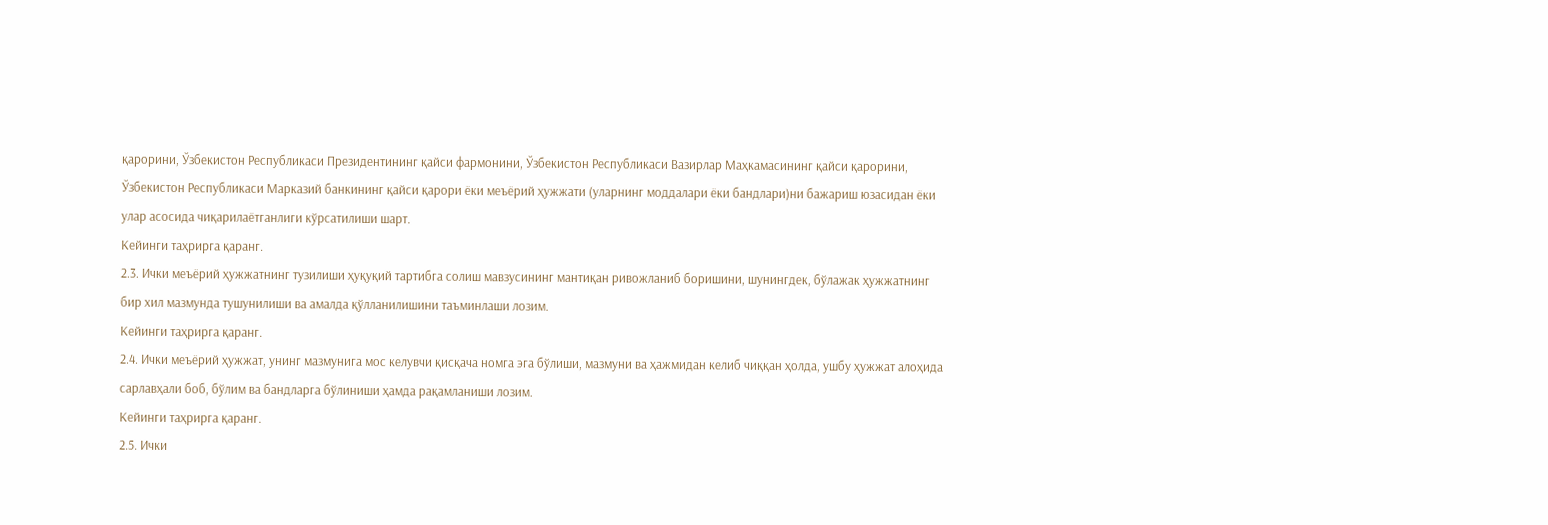қарорини, Ўзбекистон Республикаси Президентининг қайси фармонини, Ўзбекистон Республикаси Вазирлар Маҳкамасининг қайси қарорини, Ўзбекистон Республикаси Марказий банкининг қайси қарори ёки меъёрий ҳужжати (уларнинг моддалари ёки бандлари)ни бажариш юзасидан ёки улар асосида чиқарилаётганлиги кўрсатилиши шарт.
Кейинги таҳрирга қаранг.
2.3. Ички меъёрий ҳужжатнинг тузилиши ҳуқуқий тартибга солиш мавзусининг мантиқан ривожланиб боришини, шунингдек, бўлажак ҳужжатнинг бир хил мазмунда тушунилиши ва амалда қўлланилишини таъминлаши лозим.
Кейинги таҳрирга қаранг.
2.4. Ички меъёрий ҳужжат, унинг мазмунига мос келувчи қисқача номга эга бўлиши, мазмуни ва ҳажмидан келиб чиққан ҳолда, ушбу ҳужжат алоҳида сарлавҳали боб, бўлим ва бандларга бўлиниши ҳамда рақамланиши лозим.
Кейинги таҳрирга қаранг.
2.5. Ички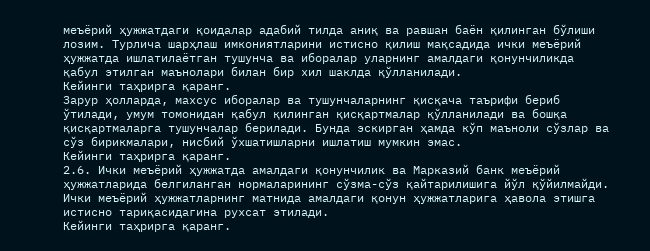меъёрий ҳужжатдаги қоидалар адабий тилда аниқ ва равшан баён қилинган бўлиши лозим. Турлича шарҳлаш имкониятларини истисно қилиш мақсадида ички меъёрий ҳужжатда ишлатилаётган тушунча ва иборалар уларнинг амалдаги қонунчиликда қабул этилган маънолари билан бир хил шаклда қўлланилади.
Кейинги таҳрирга қаранг.
Зарур ҳолларда, махсус иборалар ва тушунчаларнинг қисқача таърифи бериб ўтилади, умум томонидан қабул қилинган қисқартмалар қўлланилади ва бошқа қисқартмаларга тушунчалар берилади. Бунда эскирган ҳамда кўп маъноли сўзлар ва сўз бирикмалари, нисбий ўхшатишларни ишлатиш мумкин эмас.
Кейинги таҳрирга қаранг.
2.6. Ички меъёрий ҳужжатда амалдаги қонунчилик ва Марказий банк меъёрий ҳужжатларида белгиланган нормаларининг сўзма-сўз қайтарилишига йўл қўйилмайди. Ички меъёрий ҳужжатларнинг матнида амалдаги қонун ҳужжатларига ҳавола этишга истисно тариқасидагина рухсат этилади.
Кейинги таҳрирга қаранг.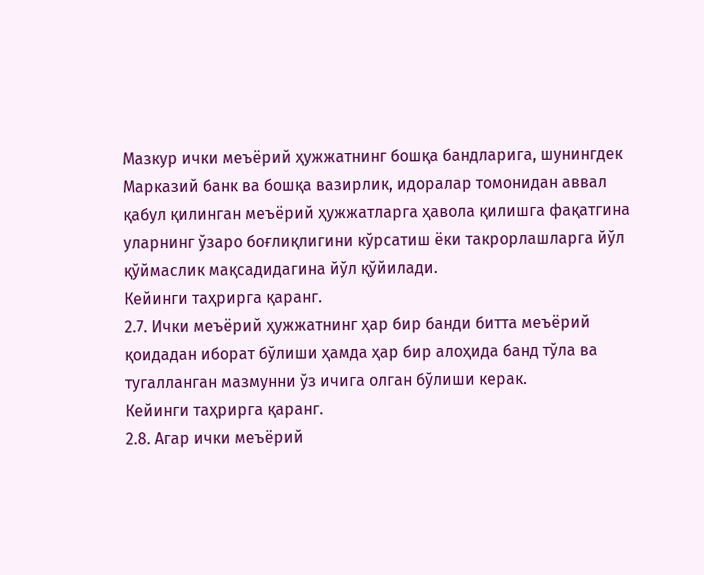Мазкур ички меъёрий ҳужжатнинг бошқа бандларига, шунингдек Марказий банк ва бошқа вазирлик, идоралар томонидан аввал қабул қилинган меъёрий ҳужжатларга ҳавола қилишга фақатгина уларнинг ўзаро боғлиқлигини кўрсатиш ёки такрорлашларга йўл қўймаслик мақсадидагина йўл қўйилади.
Кейинги таҳрирга қаранг.
2.7. Ички меъёрий ҳужжатнинг ҳар бир банди битта меъёрий қоидадан иборат бўлиши ҳамда ҳар бир алоҳида банд тўла ва тугалланган мазмунни ўз ичига олган бўлиши керак.
Кейинги таҳрирга қаранг.
2.8. Агар ички меъёрий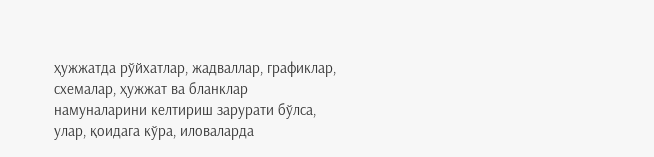ҳужжатда рўйхатлар, жадваллар, графиклар, схемалар, ҳужжат ва бланклар намуналарини келтириш зарурати бўлса, улар, қоидага кўра, иловаларда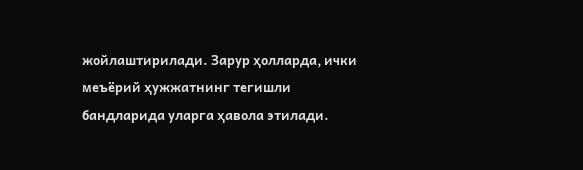жойлаштирилади. Зарур ҳолларда, ички меъёрий ҳужжатнинг тегишли бандларида уларга ҳавола этилади.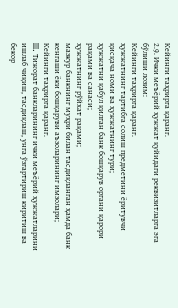Кейинги таҳрирга қаранг.
2.9. Ички меъёрий ҳужжат қуйидаги реквизитларга эга бўлиши лозим:
Кейинги таҳрирга қаранг.
ҳужжатнинг тартибга солиш предметини ёритувчи қисқача номи ва ҳужжатнинг тури;
ҳужжатни қабул қилган банк бошқарув органи қарори рақами ва санаси;
ҳужжатнинг рўйхат рақами;
мазкур банкнинг муҳри билан тасдиқланган ҳамда банк кенгаши ёки бошқаруви аъзоларининг имзолари;
Кейинги таҳрирга қаранг.
III. Тижорат банкларининг ички меъёрий ҳужжатларини ишлаб чиқиш, тасдиқлаш, унга ўзгартириш киритиш ва бекор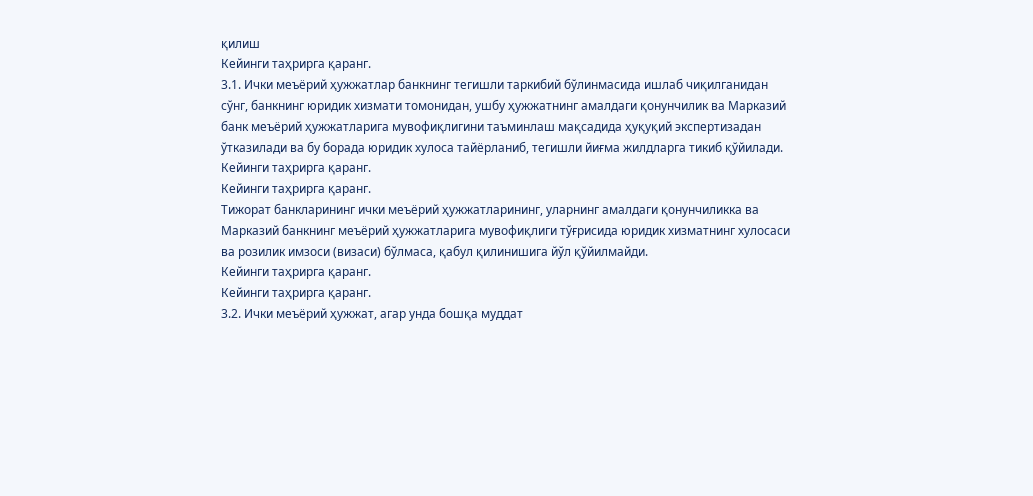қилиш
Кейинги таҳрирга қаранг.
3.1. Ички меъёрий ҳужжатлар банкнинг тегишли таркибий бўлинмасида ишлаб чиқилганидан сўнг, банкнинг юридик хизмати томонидан, ушбу ҳужжатнинг амалдаги қонунчилик ва Марказий банк меъёрий ҳужжатларига мувофиқлигини таъминлаш мақсадида ҳуқуқий экспертизадан ўтказилади ва бу борада юридик хулоса тайёрланиб, тегишли йиғма жилдларга тикиб қўйилади.
Кейинги таҳрирга қаранг.
Кейинги таҳрирга қаранг.
Тижорат банкларининг ички меъёрий ҳужжатларининг, уларнинг амалдаги қонунчиликка ва Марказий банкнинг меъёрий ҳужжатларига мувофиқлиги тўғрисида юридик хизматнинг хулосаси ва розилик имзоси (визаси) бўлмаса, қабул қилинишига йўл қўйилмайди.
Кейинги таҳрирга қаранг.
Кейинги таҳрирга қаранг.
3.2. Ички меъёрий ҳужжат, агар унда бошқа муддат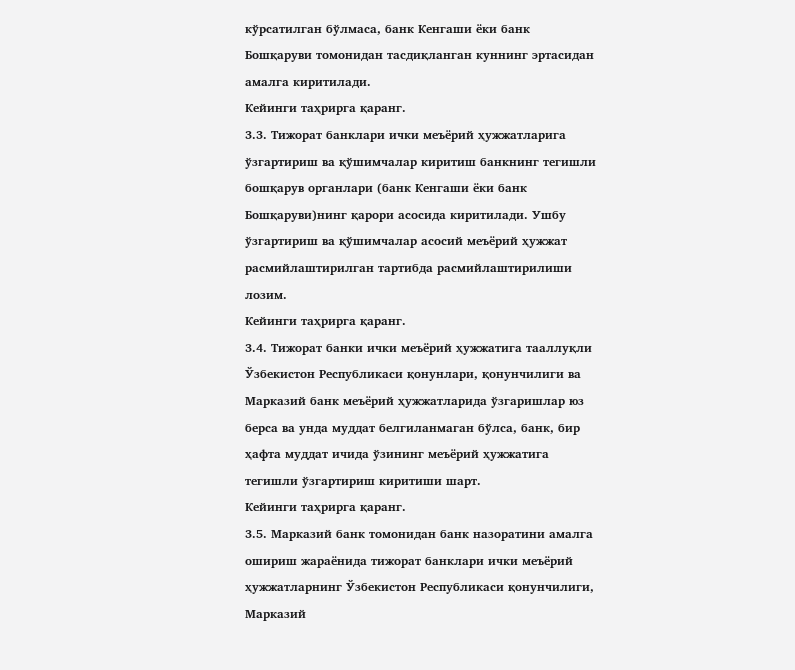кўрсатилган бўлмаса, банк Кенгаши ёки банк Бошқаруви томонидан тасдиқланган куннинг эртасидан амалга киритилади.
Кейинги таҳрирга қаранг.
3.3. Тижорат банклари ички меъёрий ҳужжатларига ўзгартириш ва қўшимчалар киритиш банкнинг тегишли бошқарув органлари (банк Кенгаши ёки банк Бошқаруви)нинг қарори асосида киритилади. Ушбу ўзгартириш ва қўшимчалар асосий меъёрий ҳужжат расмийлаштирилган тартибда расмийлаштирилиши лозим.
Кейинги таҳрирга қаранг.
3.4. Тижорат банки ички меъёрий ҳужжатига тааллуқли Ўзбекистон Республикаси қонунлари, қонунчилиги ва Марказий банк меъёрий ҳужжатларида ўзгаришлар юз берса ва унда муддат белгиланмаган бўлса, банк, бир ҳафта муддат ичида ўзининг меъёрий ҳужжатига тегишли ўзгартириш киритиши шарт.
Кейинги таҳрирга қаранг.
3.5. Марказий банк томонидан банк назоратини амалга ошириш жараёнида тижорат банклари ички меъёрий ҳужжатларнинг Ўзбекистон Республикаси қонунчилиги, Марказий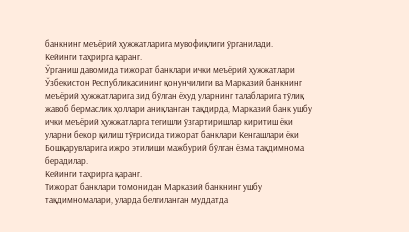банкнинг меъёрий ҳужжатларига мувофиқлиги ўрганилади.
Кейинги таҳрирга қаранг.
Ўрганиш давомида тижорат банклари ички меъёрий ҳужжатлари Ўзбекистон Республикасининг қонунчилиги ва Марказий банкнинг меъёрий ҳужжатларига зид бўлган ёхуд уларнинг талабларига тўлиқ жавоб бермаслик ҳоллари аниқланган тақдирда, Марказий банк ушбу ички меъёрий ҳужжатларга тегишли ўзгартиришлар киритиш ёки уларни бекор қилиш тўғрисида тижорат банклари Кенгашлари ёки Бошқарувларига ижро этилиши мажбурий бўлган ёзма тақдимнома берадилар.
Кейинги таҳрирга қаранг.
Тижорат банклари томонидан Марказий банкнинг ушбу тақдимномалари, уларда белгиланган муддатда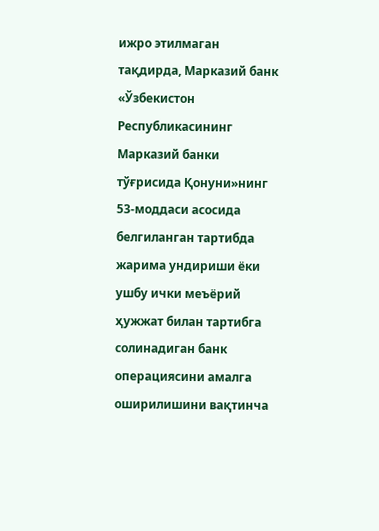ижро этилмаган тақдирда, Марказий банк «Ўзбекистон Республикасининг Марказий банки тўғрисида Қонуни»нинг 53-моддаси асосида белгиланган тартибда жарима ундириши ёки ушбу ички меъёрий ҳужжат билан тартибга солинадиган банк операциясини амалга оширилишини вақтинча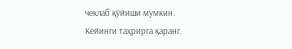чеклаб қўйиши мумкин.
Кейинги таҳрирга қаранг.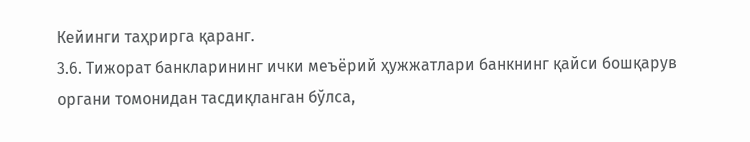Кейинги таҳрирга қаранг.
3.6. Тижорат банкларининг ички меъёрий ҳужжатлари банкнинг қайси бошқарув органи томонидан тасдиқланган бўлса,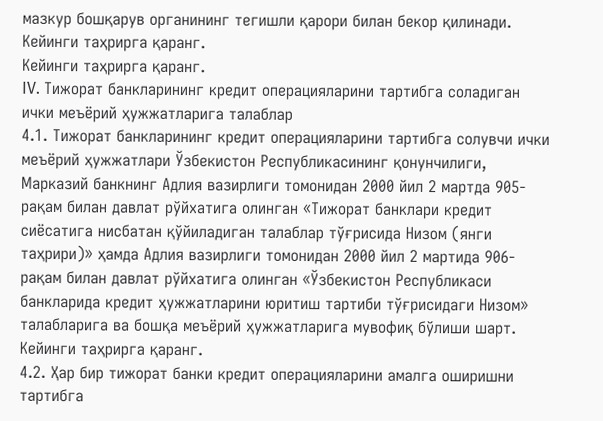мазкур бошқарув органининг тегишли қарори билан бекор қилинади.
Кейинги таҳрирга қаранг.
Кейинги таҳрирга қаранг.
IV. Тижорат банкларининг кредит операцияларини тартибга соладиган ички меъёрий ҳужжатларига талаблар
4.1. Тижорат банкларининг кредит операцияларини тартибга солувчи ички меъёрий ҳужжатлари Ўзбекистон Республикасининг қонунчилиги, Марказий банкнинг Адлия вазирлиги томонидан 2000 йил 2 мартда 905-рақам билан давлат рўйхатига олинган «Тижорат банклари кредит сиёсатига нисбатан қўйиладиган талаблар тўғрисида Низом (янги таҳрири)» ҳамда Адлия вазирлиги томонидан 2000 йил 2 мартида 906-рақам билан давлат рўйхатига олинган «Ўзбекистон Республикаси банкларида кредит ҳужжатларини юритиш тартиби тўғрисидаги Низом» талабларига ва бошқа меъёрий ҳужжатларига мувофиқ бўлиши шарт.
Кейинги таҳрирга қаранг.
4.2. Ҳар бир тижорат банки кредит операцияларини амалга оширишни тартибга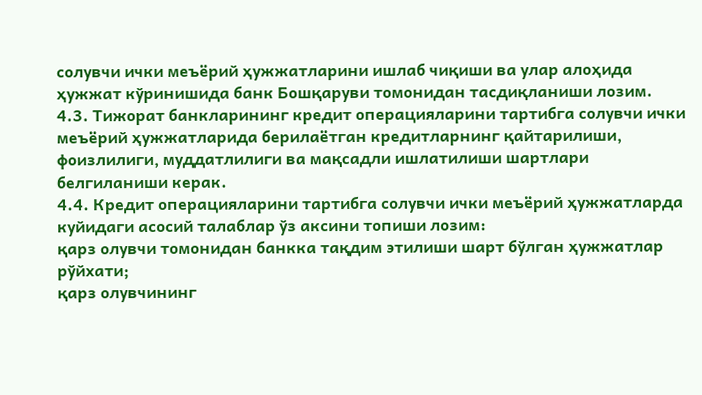солувчи ички меъёрий ҳужжатларини ишлаб чиқиши ва улар алоҳида ҳужжат кўринишида банк Бошқаруви томонидан тасдиқланиши лозим.
4.3. Тижорат банкларининг кредит операцияларини тартибга солувчи ички меъёрий ҳужжатларида берилаётган кредитларнинг қайтарилиши, фоизлилиги, муддатлилиги ва мақсадли ишлатилиши шартлари белгиланиши керак.
4.4. Кредит операцияларини тартибга солувчи ички меъёрий ҳужжатларда куйидаги асосий талаблар ўз аксини топиши лозим:
қарз олувчи томонидан банкка тақдим этилиши шарт бўлган ҳужжатлар рўйхати;
қарз олувчининг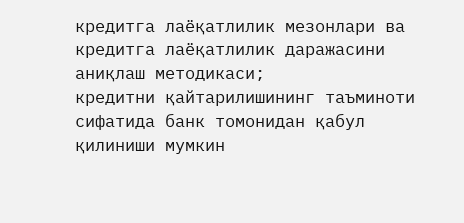кредитга лаёқатлилик мезонлари ва кредитга лаёқатлилик даражасини аниқлаш методикаси;
кредитни қайтарилишининг таъминоти сифатида банк томонидан қабул қилиниши мумкин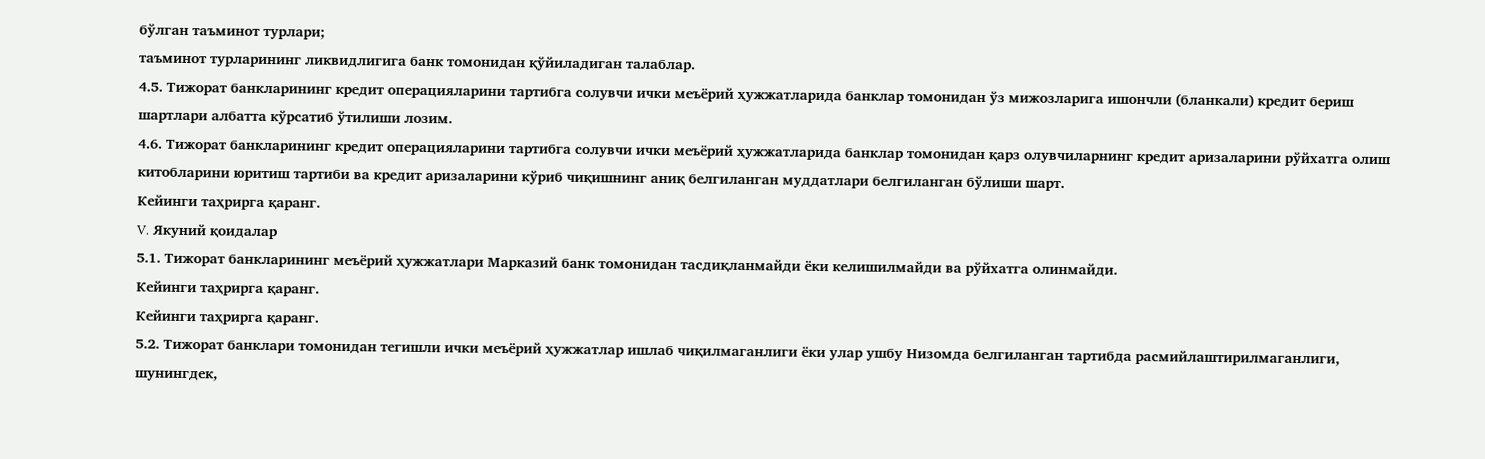бўлган таъминот турлари;
таъминот турларининг ликвидлигига банк томонидан қўйиладиган талаблар.
4.5. Тижорат банкларининг кредит операцияларини тартибга солувчи ички меъёрий ҳужжатларида банклар томонидан ўз мижозларига ишончли (бланкали) кредит бериш шартлари албатта кўрсатиб ўтилиши лозим.
4.6. Тижорат банкларининг кредит операцияларини тартибга солувчи ички меъёрий ҳужжатларида банклар томонидан қарз олувчиларнинг кредит аризаларини рўйхатга олиш китобларини юритиш тартиби ва кредит аризаларини кўриб чиқишнинг аниқ белгиланган муддатлари белгиланган бўлиши шарт.
Кейинги таҳрирга қаранг.
V. Якуний қоидалар
5.1. Тижорат банкларининг меъёрий ҳужжатлари Марказий банк томонидан тасдиқланмайди ёки келишилмайди ва рўйхатга олинмайди.
Кейинги таҳрирга қаранг.
Кейинги таҳрирга қаранг.
5.2. Тижорат банклари томонидан тегишли ички меъёрий ҳужжатлар ишлаб чиқилмаганлиги ёки улар ушбу Низомда белгиланган тартибда расмийлаштирилмаганлиги, шунингдек,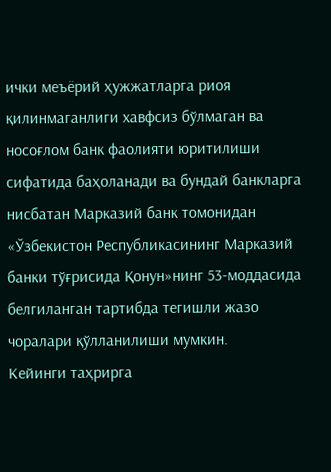ички меъёрий ҳужжатларга риоя қилинмаганлиги хавфсиз бўлмаган ва носоғлом банк фаолияти юритилиши сифатида баҳоланади ва бундай банкларга нисбатан Марказий банк томонидан «Ўзбекистон Республикасининг Марказий банки тўғрисида Қонун»нинг 53-моддасида белгиланган тартибда тегишли жазо чоралари қўлланилиши мумкин.
Кейинги таҳрирга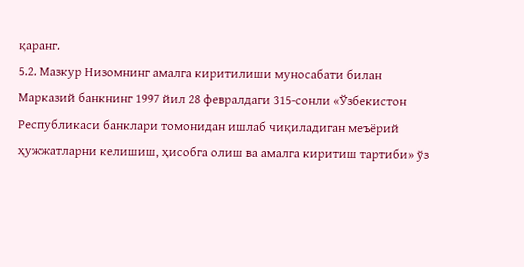қаранг.
5.2. Мазкур Низомнинг амалга киритилиши муносабати билан Марказий банкнинг 1997 йил 28 февралдаги 315-сонли «Ўзбекистон Республикаси банклари томонидан ишлаб чиқиладиган меъёрий ҳужжатларни келишиш, ҳисобга олиш ва амалга киритиш тартиби» ўз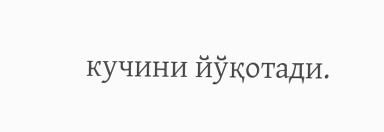кучини йўқотади.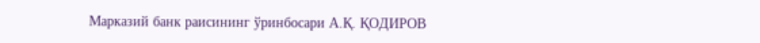Марказий банк раисининг ўринбосари А.Қ. ҚОДИРОВ